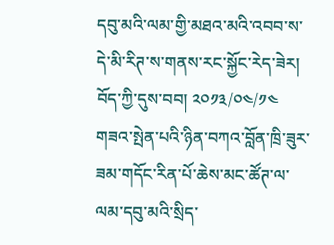དབུ་མའི་ལམ་གྱི་མཐའ་མའི་འབབ་ས་དེ་མི་རིཊ་ས་གནས་རང་སྐྱོང་རེད་ཟེར། བོད་ཀྱི་དུས་བབ། ༢༠༡༣/༠༤/༡༤ གཟའ་སྤེན་པའི་ཉིན་བཀའ་བློན་ཁྲི་ཟུར་ཟམ་གདོང་རིན་པོ་ཆེས་མང་ཚོཊ་ལ་ལམ་དབུ་མའི་སྲིད་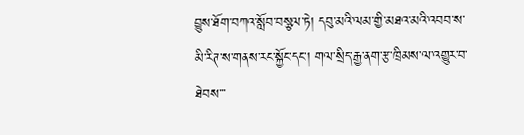བྱུས་ཐོག་བཀའ་སློབ་བསྩལ་ཏེ། དབུ་མའི་ལམ་གྱི་མཐའ་མའི་འབབ་ས་མི་རིཊ་ས་གནས་རང་སྐྱོང་དང་། གལ་སྲིད་རྒྱ་ནག་རྩ་ཁྲིམས་ལ་འགྱུར་བ་ཐེབས་་་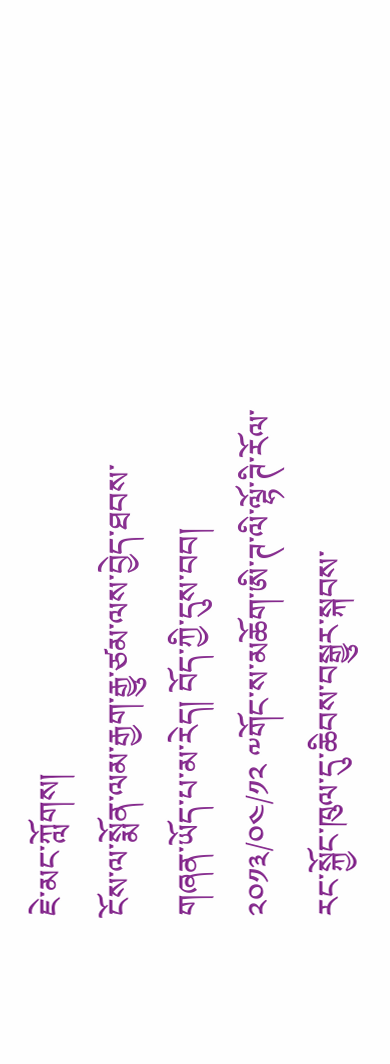ཇེ་མང་ཀློགས།
ངོས་ལ་སྨོན་ལམ་རྒྱག་རྒྱུ་ཙམ་ལས་བྱེད་ཐབས་གཞན་ཡོད་པ་མ་རེད། བོད་ཀྱི་དུས་བབ། ༢༠༡༣/༠༤/༡༢ ༸གོང་ས་མཆོག་ཨི་ཊ་ལི་ལྷོ་ཊི་རོལ་རང་སྐྱོང་ཁུལ་དུ་ཆིབས་བསྒྱུར་སྐབས་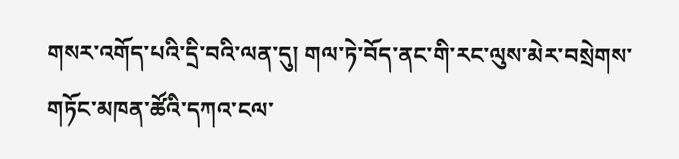གསར་འགོད་པའི་དྲི་བའི་ལན་དུ། གལ་ཏེ་བོད་ནང་གི་རང་ལུས་མེར་བསྲེགས་གཏོང་མཁན་ཚོའི་དཀའ་ངལ་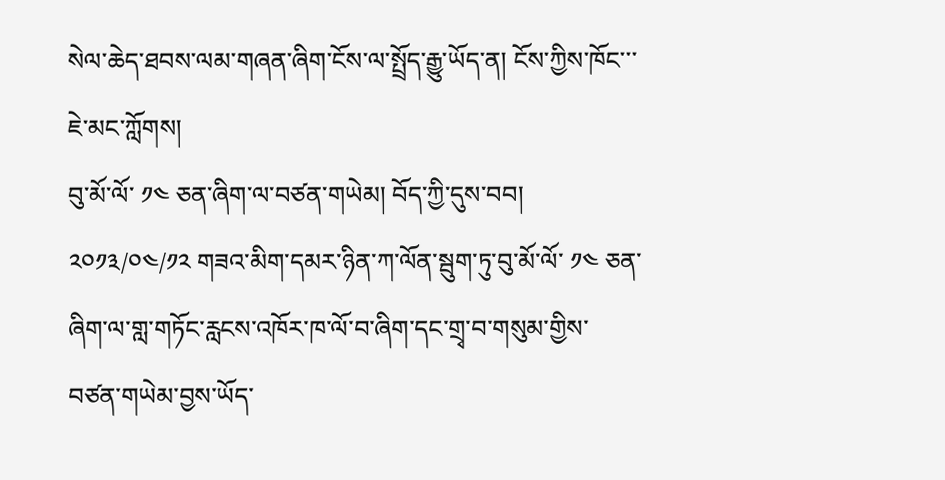སེལ་ཆེད་ཐབས་ལམ་གཞན་ཞིག་ངོས་ལ་སྤྲོད་རྒྱུ་ཡོད་ན། ངོས་ཀྱིས་ཁོང་་་ ཇེ་མང་ཀློགས།
བུ་མོ་ལོ་ ༡༤ ཅན་ཞིག་ལ་བཙན་གཡེམ། བོད་ཀྱི་དུས་བབ། ༢༠༡༣/༠༤/༡༢ གཟའ་མིག་དམར་ཉིན་ཀ་ལོན་སྦུག་ཏུ་བུ་མོ་ལོ་ ༡༤ ཅན་ཞིག་ལ་གླ་གཏོང་རླངས་འཁོར་ཁ་ལོ་བ་ཞིག་དང་གྲྭ་བ་གསུམ་གྱིས་བཙན་གཡེམ་བྱས་ཡོད་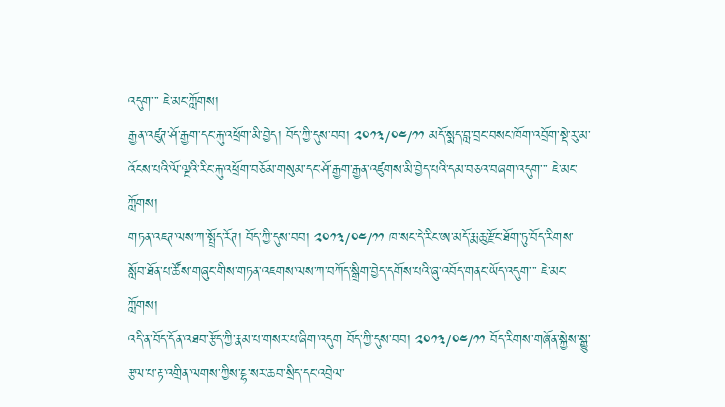འདུག་་་ ཇེ་མང་ཀློགས།
རྒྱན་འཛུཊ་ཤོ་རྒྱག་དང་རྐུ་འཕྲོག་མི་བྱེད། བོད་ཀྱི་དུས་བབ། ༢༠༡༣/༠༤/༡༡ མདོ་སྨད་བླ་བྲང་བསང་ཁོག་འབྲོག་སྡེ་རུ་མ་འོངས་པའི་ལོ་ལྔའི་རིང་རྐུ་འཕྲོག་བཅོམ་གསུམ་དང་ཤོ་རྒྱག་རྒྱན་འཛུགས་མི་བྱེད་པའི་དམ་བཅའ་བཞག་འདུག་་་ ཇེ་མང་ཀློགས།
གཏན་འཇཊ་ལས་ཀ་སྤྲོད་རོཊ། བོད་ཀྱི་དུས་བབ། ༢༠༡༣/༠༤/༡༡ ཁ་སང་དེ་རིང་ཨ་མདོ་རྨ་ཆུ་རྫོང་ཐོག་ཏུ་བོད་རིགས་སློབ་ཐོན་པ་ཚོས་གཞུང་གིས་གཏན་འཇགས་ལས་ཀ་བཀོད་སྒྲིག་བྱེད་དགོས་པའི་ཞུ་འབོད་གནང་ཡོད་འདུག་་་ ཇེ་མང་ཀློགས།
འདི་ན་བོད་དོན་འཐབ་རྩོད་ཀྱི་རྣམ་པ་གསར་པ་ཞིག་འདུག བོད་ཀྱི་དུས་བབ། ༢༠༡༣/༠༤/༡༡ བོད་རིགས་གཞོན་སྐྱེས་སྒྱུ་རྩལ་པ་རྟ་འགྲིན་ལགས་ཀྱིས་ངྷ་སར་ཆབ་སྲིད་དང་འབྲེལ་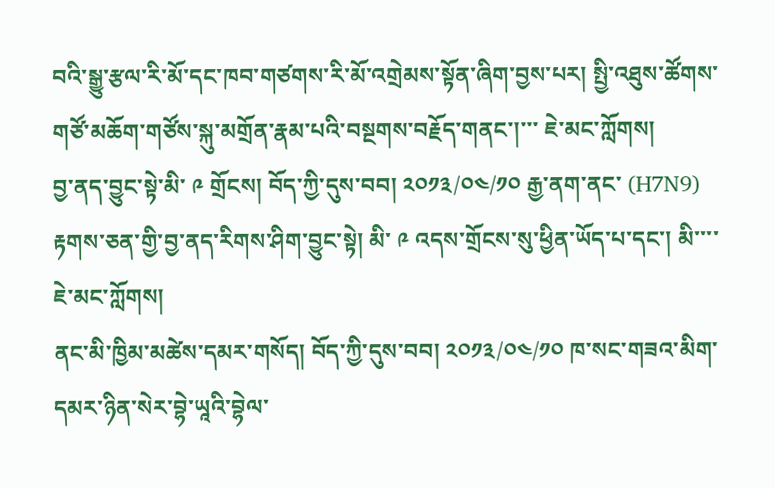བའི་སྒྱུ་རྩལ་རི་མོ་དང་ཁབ་གཙགས་རི་མོ་འགྲེམས་སྟོན་ཞིག་བྱས་པར། སྤྱི་འཐུས་ཚོགས་གཙོ་མཆོག་གཙོས་སྐུ་མགྲོན་རྣམ་པའི་བསྔགས་བརྗོད་གནང་།་་་ ཇེ་མང་ཀློགས།
བྱ་ནད་བྱུང་སྟེ་མི་ ༩ གྲོངས། བོད་ཀྱི་དུས་བབ། ༢༠༡༣/༠༤/༡༠ རྒྱ་ནག་ནང་ (H7N9) རྟགས་ཅན་གྱི་བྱ་ནད་རིགས་ཤིག་བྱུང་སྟེ། མི་ ༩ འདས་གྲོངས་སུ་ཕྱིན་ཡོད་པ་དང་། མི་་་་ ཇེ་མང་ཀློགས།
ནང་མི་ཁྱིམ་མཚེས་དམར་གསོད། བོད་ཀྱི་དུས་བབ། ༢༠༡༣/༠༤/༡༠ ཁ་སང་གཟའ་མིག་དམར་ཉིན་སེར་བྷེ་ཡཱའི་བྷེལ་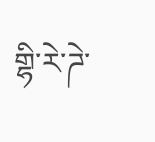གྷི་རེ་ཌེ་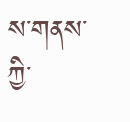ས་གནས་ཀྱི་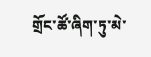གྲོང་ཚོ་ཞིག་ཏུ་མེ་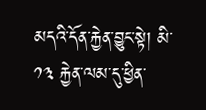མདའི་དོན་རྐྱེན་བྱུང་སྟེ། མི་ ༡༣ རྐྱེན་ལམ་དུ་ཕྱིན་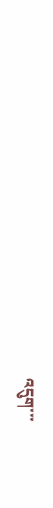འདུག་་་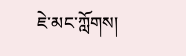ཇེ་མང་ཀློགས།